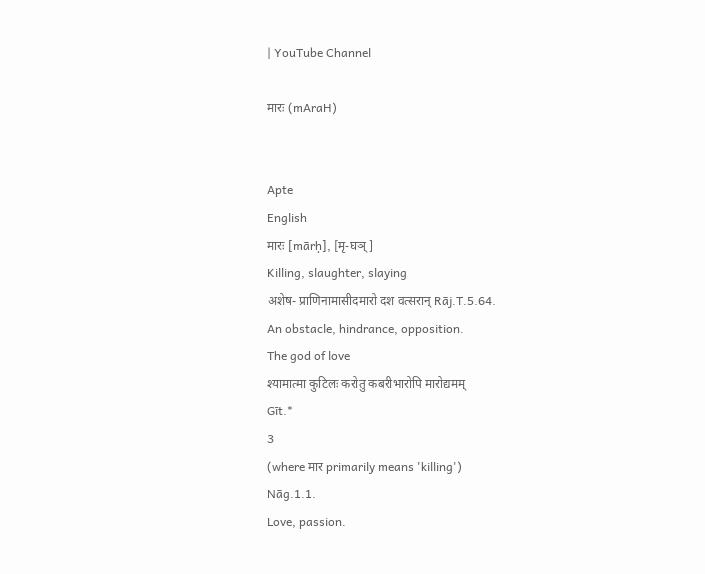| YouTube Channel

मारः (mAraH)


Apte
English
मारः [mārḥ], [मृ-घञ्]
Killing, slaughter, slaying
अशेष- प्राणिनामासीदमारो दश वत्सरान् Rāj.T.5.64.
An obstacle, hindrance, opposition.
The god of love
श्यामात्मा कुटिलः करोतु कबरीभारोपि मारोद्यमम्
Gīt.*
3
(where मार primarily means 'killing')
Nāg.1.1.
Love, passion.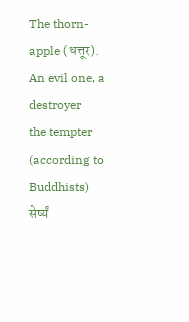The thorn-apple (धत्तूर).
An evil one, a destroyer
the tempter (according to Buddhists)
सेर्ष्यं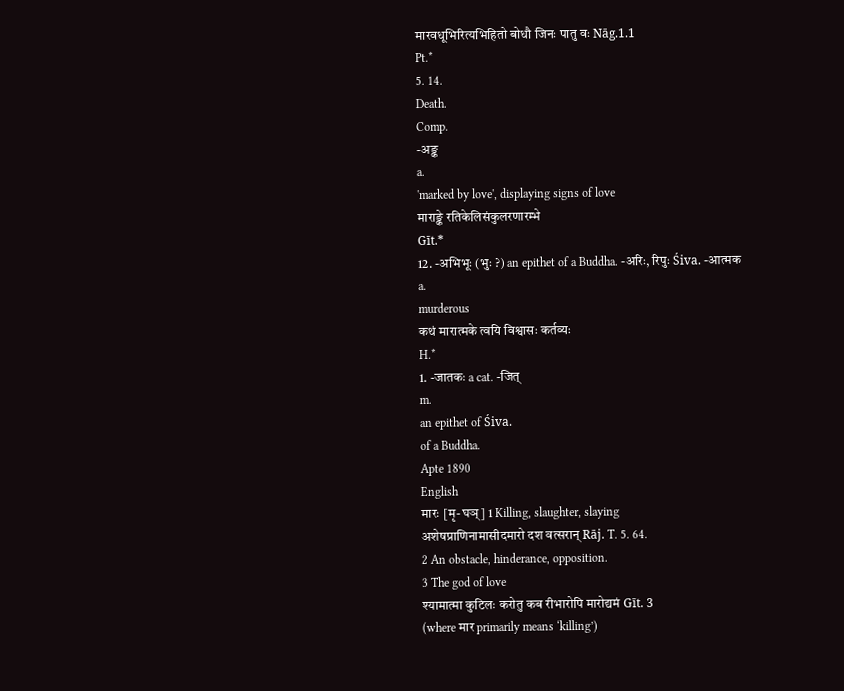मारवधूभिरित्यभिहितो बोधौ जिनः पातु वः Nāg.1.1
Pt.*
5. 14.
Death.
Comp.
-अङ्क
a.
'marked by love', displaying signs of love
माराङ्के रतिकेलिसंकुलरणारम्भे
Gīt.*
12. -अभिभूः (भुः ?) an epithet of a Buddha. -अरिः, रिपुः Śiva. -आत्मक
a.
murderous
कथं मारात्मके त्वयि विश्वासः कर्तव्यः
H.*
1. -जातकः a cat. -जित्
m.
an epithet of Śiva.
of a Buddha.
Apte 1890
English
मारः [मृ-घञ्] 1 Killing, slaughter, slaying
अशेषप्राणिनामासीदमारो दश वत्सरान् Rāj. T. 5. 64.
2 An obstacle, hinderance, opposition.
3 The god of love
श्यामात्मा कुटिलः करोतु कब रीभारोपि मारोद्यमं Gīt. 3
(where मार primarily means ‘killing’)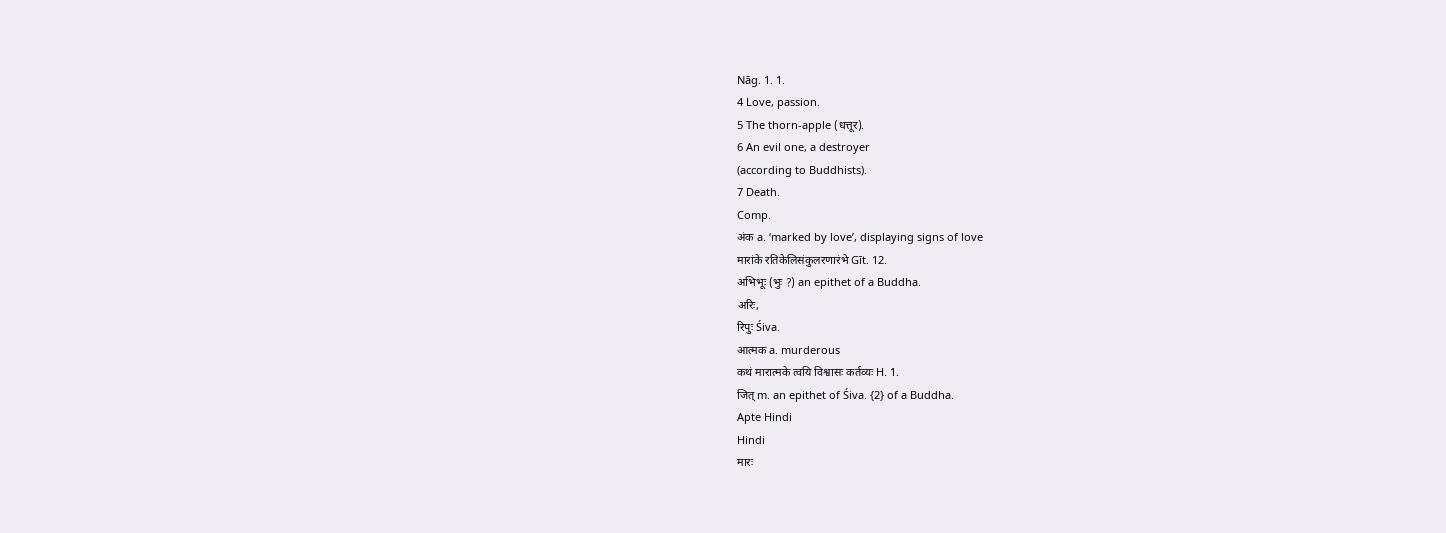Nāg. 1. 1.
4 Love, passion.
5 The thorn-apple (धत्तूर).
6 An evil one, a destroyer
(according to Buddhists).
7 Death.
Comp.
अंक a. ‘marked by love’, displaying signs of love
मारांके रतिकेलिसंकुलरणारंभे Gīt. 12.
अभिभूः (भुः ?) an epithet of a Buddha.
अरिः,
रिपुः Śiva.
आत्मक a. murderous
कथं मारात्मके त्वयि विश्वासः कर्तव्यः H. 1.
जित् m. an epithet of Śiva. {2} of a Buddha.
Apte Hindi
Hindi
मारः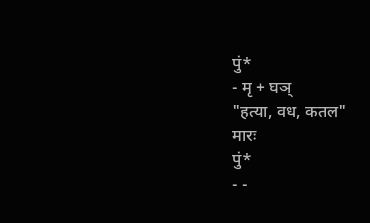पुं*
- मृ + घञ्
"हत्या, वध, कतल"
मारः
पुं*
- -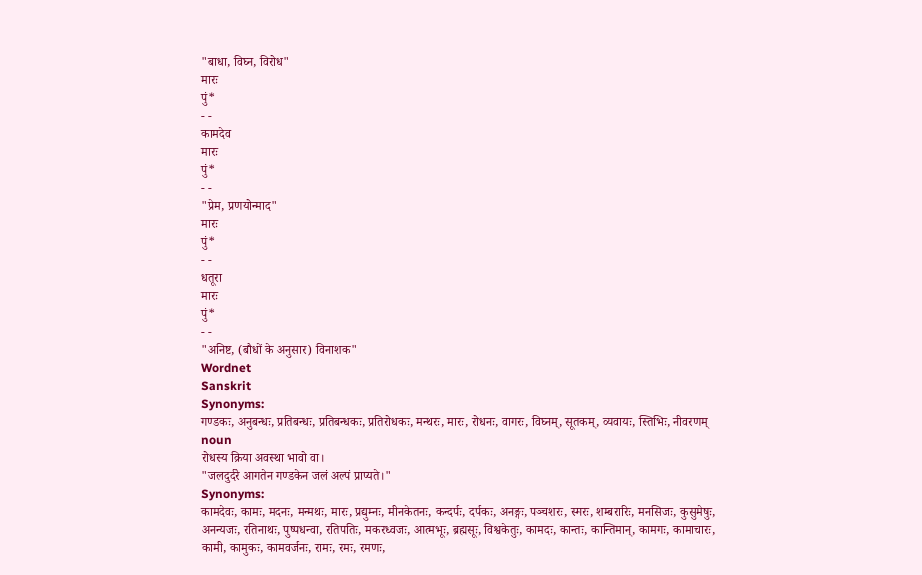"बाधा, विघ्न, विरोध"
मारः
पुं*
- -
कामदेव
मारः
पुं*
- -
"प्रेम, प्रणयोन्माद"
मारः
पुं*
- -
धतूरा
मारः
पुं*
- -
"अनिष्ट, (बौधों के अनुसार) विनाशक"
Wordnet
Sanskrit
Synonyms:
गण्डकः, अनुबन्धः, प्रतिबन्धः, प्रतिबन्धकः, प्रतिरोधकः, मन्थरः, मारः, रोधनः, वागरः, विघ्नम्, सूतकम्, व्यवायः, स्तिभिः, नीवरणम्
noun
रोधस्य क्रिया अवस्था भावो वा।
"जलदुर्दरे आगतेन गण्डकेन जलं अल्पं प्राप्यते।"
Synonyms:
कामदेवः, कामः, मदनः, मन्मथः, मारः, प्रद्युम्नः, मीनकेतनः, कन्दर्पः, दर्पकः, अनङ्गः, पञ्चशरः, स्मरः, शम्बरारिः, मनसिजः, कुसुमेषुः, अनन्यजः, रतिनाथः, पुष्पधन्वा, रतिपतिः, मकरध्वजः, आत्मभूः, ब्रह्मसूः, विश्वकेतुः, कामदः, कान्तः, कान्तिमान्, कामगः, कामाचारः, कामी, कामुकः, कामवर्जनः, रामः, रमः, रमणः,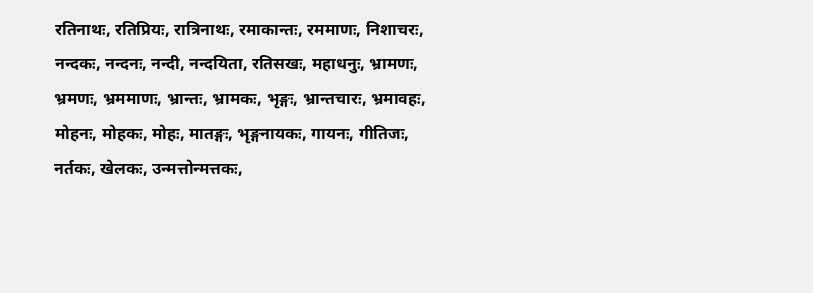रतिनाथः, रतिप्रियः, रात्रिनाथः, रमाकान्तः, रममाणः, निशाचरः, नन्दकः, नन्दनः, नन्दी, नन्दयिता, रतिसखः, महाधनुः, भ्रामणः, भ्रमणः, भ्रममाणः, भ्रान्तः, भ्रामकः, भृङ्गः, भ्रान्तचारः, भ्रमावहः, मोहनः, मोहकः, मोहः, मातङ्गः, भृङ्गनायकः, गायनः, गीतिजः, नर्तकः, खेलकः, उन्मत्तोन्मत्तकः,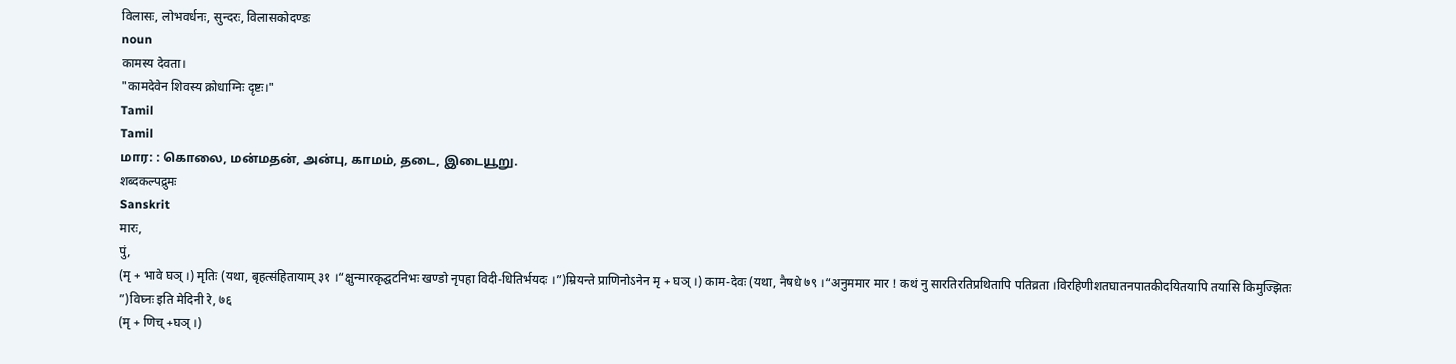विलासः, लोभवर्धनः, सुन्दरः, विलासकोदण्डः
noun
कामस्य देवता।
"कामदेवेन शिवस्य क्रोधाग्निः दृष्टः।"
Tamil
Tamil
மார: : கொலை, மன்மதன், அன்பு, காமம், தடை, இடையூறு.
शब्दकल्पद्रुमः
Sanskrit
मारः,
पुं,
(मृ + भावे घञ् ।) मृतिः (यथा, बृहत्संहितायाम् ३१ ।“क्षुन्मारकृद्घटनिभः खण्डो नृपहा विदी-धितिर्भयदः ।”)म्रियन्ते प्राणिनोऽनेन मृ + घञ् ।) काम-देवः (यथा, नैषधे ७९ ।“अनुममार मार ! कथं नु सारतिरतिप्रथितापि पतिव्रता ।विरहिणीशतघातनपातकीदयितयापि तयासि किमुज्झितः
”)विघ्नः इति मेदिनी रे, ७६
(मृ + णिच् +घञ् ।)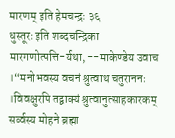मारणम् इति हेमचन्द्रः ३६
धुस्तूरः इति शब्दचन्द्रिका
मारगणोत्पत्ति-र्यथा, --माकेण्डेय उवाच ।“मनोभवस्य वचनं श्रुत्वाथ चतुराननः ।विवक्षुरपि तद्वाक्यं श्रुत्वानुत्साहकारकम्
सर्व्वस्य मोहने ब्रह्मा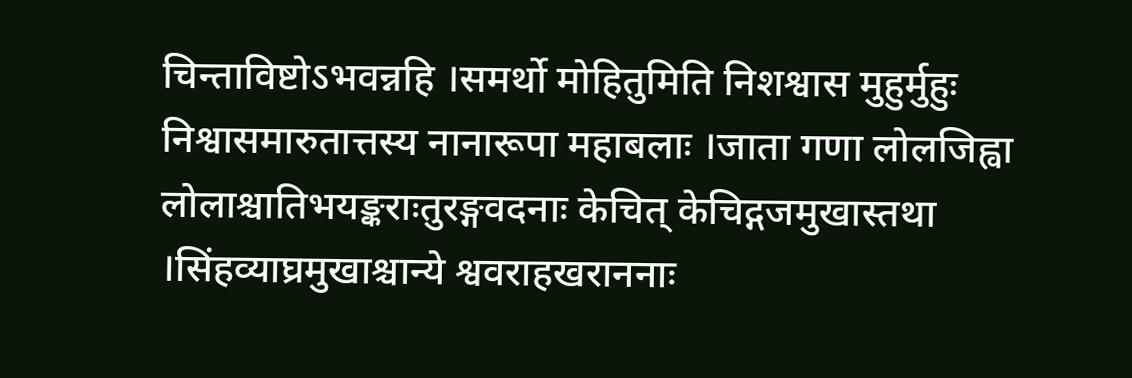चिन्ताविष्टोऽभवन्नहि ।समर्थो मोहितुमिति निशश्वास मुहुर्मुहुः
निश्वासमारुतात्तस्य नानारूपा महाबलाः ।जाता गणा लोलजिह्वा लोलाश्चातिभयङ्कराःतुरङ्गवदनाः केचित् केचिद्गजमुखास्तथा ।सिंहव्याघ्रमुखाश्चान्ये श्ववराहखराननाः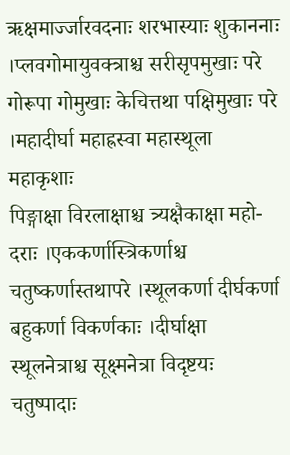ऋक्षमार्ज्जारवदनाः शरभास्याः शुकाननाः ।प्लवगोमायुवक्त्राश्च सरीसृपमुखाः परे
गोरूपा गोमुखाः केचित्तथा पक्षिमुखाः परे ।महादीर्घा महाह्रस्वा महास्थूला महाकृशाः
पिङ्गाक्षा विरलाक्षाश्च त्र्यक्षैकाक्षा महो-दराः ।एककर्णास्त्रिकर्णाश्च चतुष्कर्णास्तथापरे ।स्थूलकर्णा दीर्घकर्णा बहुकर्णा विकर्णकाः ।दीर्घाक्षा स्थूलनेत्राश्च सूक्ष्मनेत्रा विदृष्टयः
चतुष्पादाः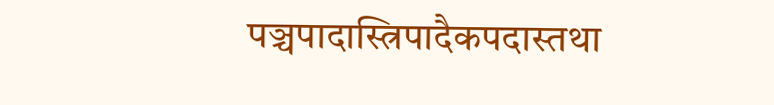पञ्चपादास्त्रिपादैकपदास्तथा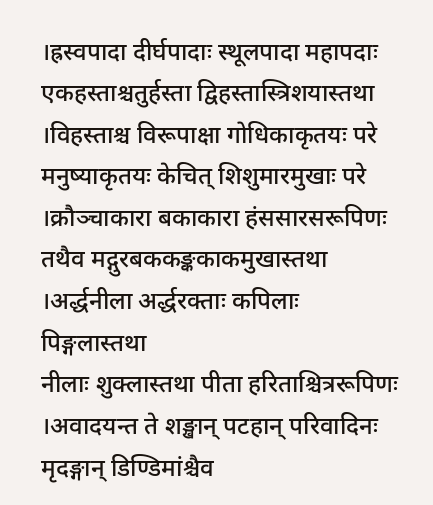।ह्रस्वपादा दीर्घपादाः स्थूलपादा महापदाः
एकहस्ताश्चतुर्हस्ता द्विहस्तास्त्रिशयास्तथा ।विहस्ताश्च विरूपाक्षा गोधिकाकृतयः परे
मनुष्याकृतयः केचित् शिशुमारमुखाः परे ।क्रौञ्चाकारा बकाकारा हंससारसरूपिणः
तथैव मद्गुरबककङ्ककाकमुखास्तथा ।अर्द्धनीला अर्द्धरक्ताः कपिलाः पिङ्गलास्तथा
नीलाः शुक्लास्तथा पीता हरिताश्चित्ररूपिणः ।अवादयन्त ते शङ्खान् पटहान् परिवादिनः
मृदङ्गान् डिण्डिमांश्चैव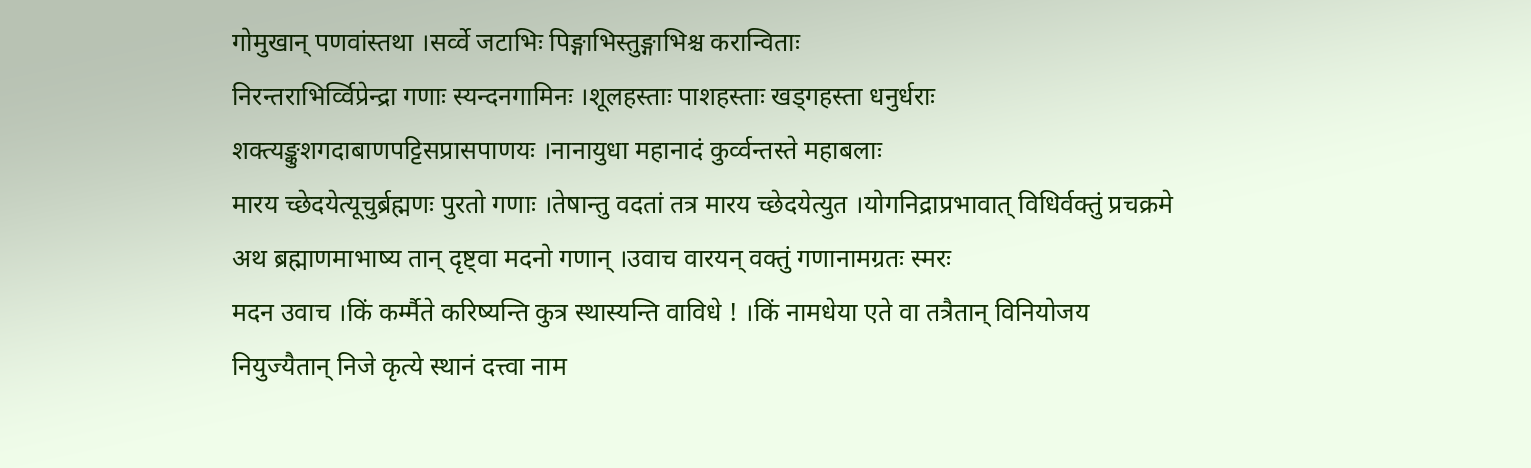गोमुखान् पणवांस्तथा ।सर्व्वे जटाभिः पिङ्गाभिस्तुङ्गाभिश्च करान्विताः
निरन्तराभिर्व्विप्रेन्द्रा गणाः स्यन्दनगामिनः ।शूलहस्ताः पाशहस्ताः खड्गहस्ता धनुर्धराः
शक्त्यङ्कुशगदाबाणपट्टिसप्रासपाणयः ।नानायुधा महानादं कुर्व्वन्तस्ते महाबलाः
मारय च्छेदयेत्यूचुर्ब्रह्मणः पुरतो गणाः ।तेषान्तु वदतां तत्र मारय च्छेदयेत्युत ।योगनिद्राप्रभावात् विधिर्वक्तुं प्रचक्रमे
अथ ब्रह्माणमाभाष्य तान् दृष्ट्वा मदनो गणान् ।उवाच वारयन् वक्तुं गणानामग्रतः स्मरः
मदन उवाच ।किं कर्म्मैते करिष्यन्ति कुत्र स्थास्यन्ति वाविधे ! ।किं नामधेया एते वा तत्रैतान् विनियोजय
नियुज्यैतान् निजे कृत्ये स्थानं दत्त्वा नाम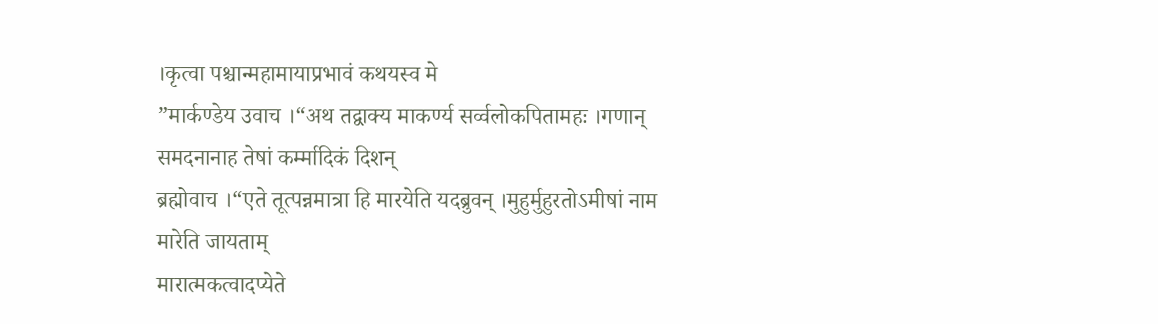।कृत्वा पश्चान्महामायाप्रभावं कथयस्व मे
”मार्कण्डेय उवाच ।“अथ तद्वाक्य माकर्ण्य सर्व्वलोकपितामहः ।गणान् समदनानाह तेषां कर्म्मादिकं दिशन्
ब्रह्मोवाच ।“एते तूत्पन्नमात्रा हि मारयेति यदब्रुवन् ।मुहुर्मुहुरतोऽमीषां नाम मारेति जायताम्
मारात्मकत्वादप्येते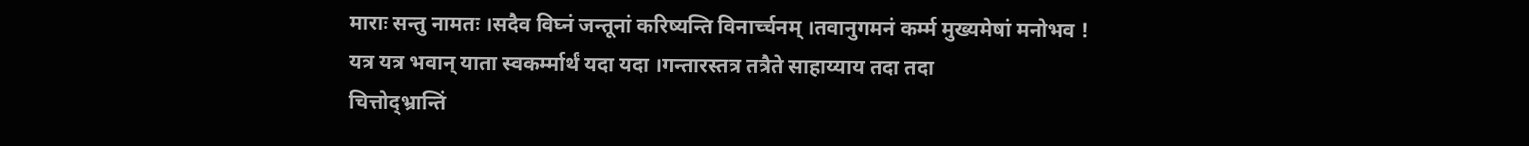माराः सन्तु नामतः ।सदैव विघ्नं जन्तूनां करिष्यन्ति विनार्च्चनम् ।तवानुगमनं कर्म्म मुख्यमेषां मनोभव !
यत्र यत्र भवान् याता स्वकर्म्मार्थं यदा यदा ।गन्तारस्तत्र तत्रैते साहाय्याय तदा तदा
चित्तोद्भ्रान्तिं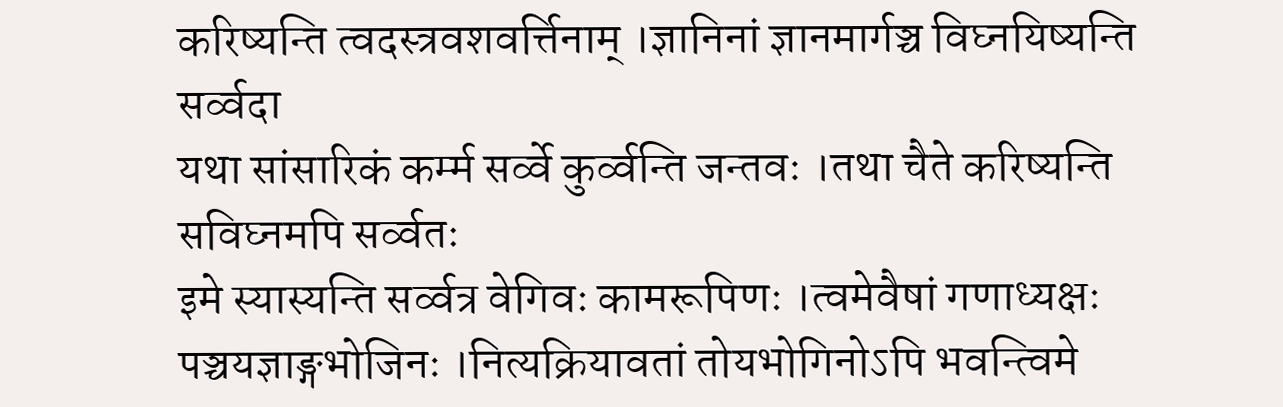करिष्यन्ति त्वदस्त्रवशवर्त्तिनाम् ।ज्ञानिनां ज्ञानमार्गञ्च विघ्नयिष्यन्ति सर्व्वदा
यथा सांसारिकं कर्म्म सर्व्वे कुर्व्वन्ति जन्तवः ।तथा चैते करिष्यन्ति सविघ्नमपि सर्व्वतः
इमे स्यास्यन्ति सर्व्वत्र वेगिवः कामरूपिणः ।त्वमेवैषां गणाध्यक्षः पञ्चयज्ञाङ्गभोजिनः ।नित्यक्रियावतां तोयभोगिनोऽपि भवन्त्विमे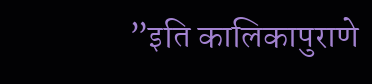”इति कालिकापुराणे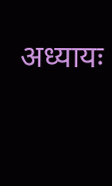अध्यायः